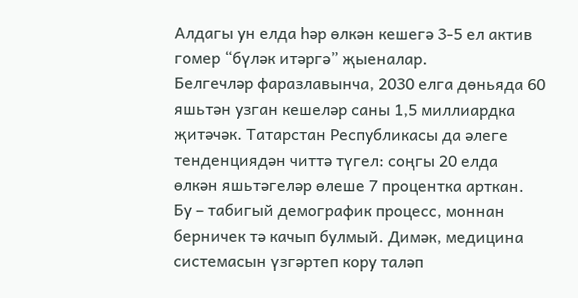Алдагы ун елда һәр өлкән кешегә 3-5 ел актив гомер “бүләк итәргә” җыеналар.
Белгечләр фаразлавынча, 2030 елга дөньяда 60 яшьтән узган кешеләр саны 1,5 миллиардка җитәчәк. Татарстан Республикасы да әлеге тенденциядән читтә түгел: соңгы 20 елда өлкән яшьтәгеләр өлеше 7 процентка арткан. Бу – табигый демографик процесс, моннан берничек тә качып булмый. Димәк, медицина системасын үзгәртеп кору таләп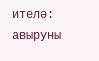ителә: авыруны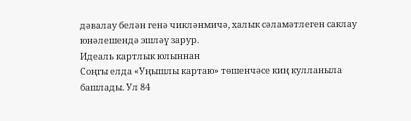дәвалау белән генә чикләнмичә, халык сәламәтлеген саклау юнәлешендә эшләү зарур.
Идеаль картлык юлыннан
Соңгы елда «Уңышлы картаю» төшенчәсе киң кулланыла башлады. Ул 84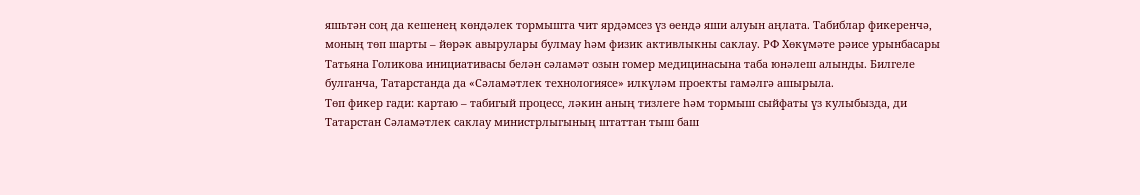яшьтән соң да кешенең көндәлек тормышта чит ярдәмсез үз өендә яши алуын аңлата. Табиблар фикеренчә, моның төп шарты – йөрәк авырулары булмау һәм физик активлыкны саклау. РФ Хөкүмәте рәисе урынбасары Татьяна Голикова инициативасы белән сәламәт озын гомер медицинасына таба юнәлеш алынды. Билгеле булганча, Татарстанда да «Сәламәтлек технологиясе» илкүләм проекты гамәлгә ашырыла.
Төп фикер гади: картаю – табигый процесс, ләкин аның тизлеге һәм тормыш сыйфаты үз кулыбызда, ди Татарстан Сәламәтлек саклау министрлыгының штаттан тыш баш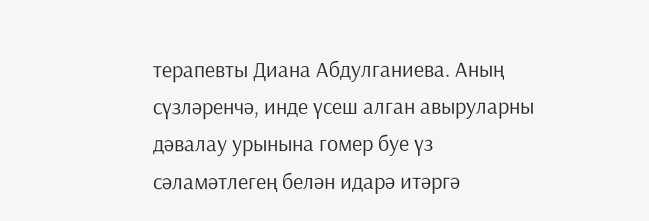терапевты Диана Абдулганиева. Аның сүзләренчә, инде үсеш алган авыруларны дәвалау урынына гомер буе үз сәламәтлегең белән идарә итәргә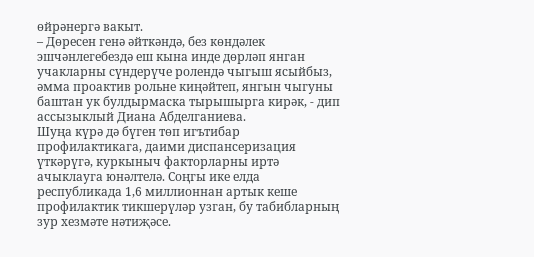өйрәнергә вакыт.
– Дөресен генә әйткәндә, без көндәлек эшчәнлегебездә еш кына инде дөрләп янган учакларны сүндерүче ролендә чыгыш ясыйбыз, әмма проактив рольне киңәйтеп, янгын чыгуны баштан ук булдырмаска тырышырга кирәк, - дип ассызыклый Диана Абделганиева.
Шуңа күрә дә бүген төп игътибар профилактикага, даими диспансеризация үткәрүгә, куркыныч факторларны иртә ачыклауга юнәлтелә. Соңгы ике елда республикада 1,6 миллионнан артык кеше профилактик тикшерүләр узган, бу табибларның зур хезмәте нәтиҗәсе.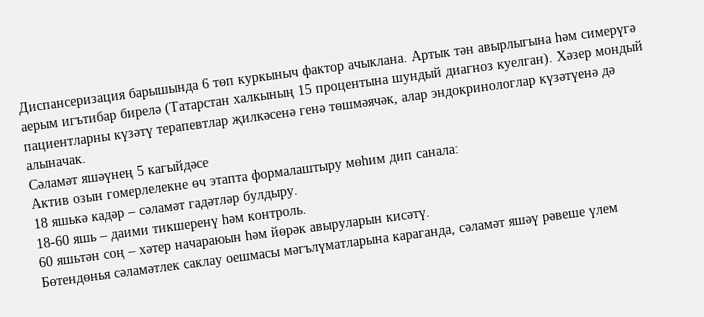Диспансеризация барышында 6 төп куркыныч фактор ачыклана. Артык тән авырлыгына һәм симерүгә аерым игътибар бирелә (Татарстан халкының 15 процентына шундый диагноз куелган). Хәзер мондый пациентларны күзәтү терапевтлар җилкәсенә генә төшмәячәк, алар эндокринологлар күзәтүенә дә алыначак.
Сәламәт яшәүнең 5 кагыйдәсе
Актив озын гомерлелекне өч этапта формалаштыру мөһим дип санала:
18 яшькә кадәр – сәламәт гадәтләр булдыру.
18-60 яшь – даими тикшеренү һәм контроль.
60 яшьтән соң – хәтер начараюын һәм йөрәк авыруларын кисәтү.
Бөтендөнья сәламәтлек саклау оешмасы мәгълүматларына караганда, сәламәт яшәү рәвеше үлем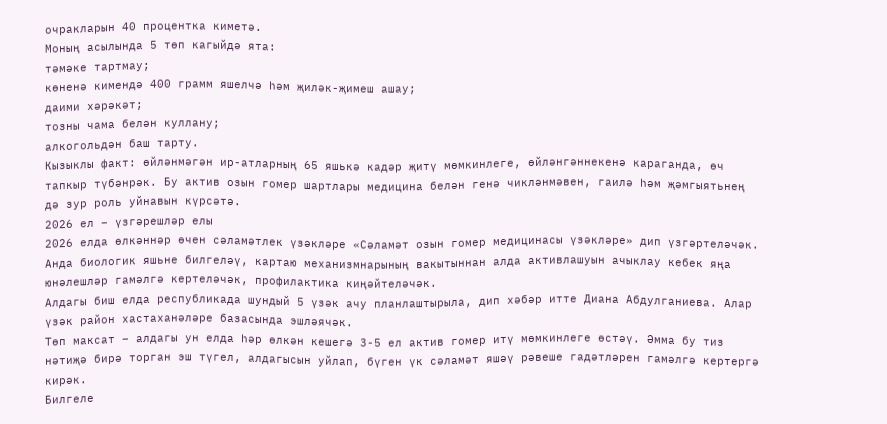очракларын 40 процентка киметә.
Моның асылында 5 төп кагыйдә ята:
тәмәке тартмау;
көненә кимендә 400 грамм яшелчә һәм җиләк-җимеш ашау;
даими хәрәкәт;
тозны чама белән куллану;
алкогольдән баш тарту.
Кызыклы факт: өйләнмәгән ир-атларның 65 яшькә кадәр җитү мөмкинлеге, өйләнгәннекенә караганда, өч тапкыр түбәнрәк. Бу актив озын гомер шартлары медицина белән генә чикләнмәвен, гаилә һәм җәмгыятьнең дә зур роль уйнавын күрсәтә.
2026 ел – үзгәрешләр елы
2026 елда өлкәннәр өчен сәламәтлек үзәкләре «Сәламәт озын гомер медицинасы үзәкләре» дип үзгәртеләчәк. Анда биологик яшьне билгеләү, картаю механизмнарының вакытыннан алда активлашуын ачыклау кебек яңа юнәлешләр гамәлгә кертеләчәк, профилактика киңәйтеләчәк.
Алдагы биш елда республикада шундый 5 үзәк ачу планлаштырыла, дип хәбәр итте Диана Абдулганиева. Алар үзәк район хастаханәләре базасында эшләячәк.
Төп максат – алдагы ун елда һәр өлкән кешегә 3-5 ел актив гомер итү мөмкинлеге өстәү. Әмма бу тиз нәтиҗә бирә торган эш түгел, алдагысын уйлап, бүген үк сәламәт яшәү рәвеше гадәтләрен гамәлгә кертергә кирәк.
Билгеле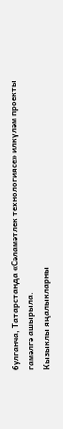булганча, Татарстанда «Сәламәтлек технологиясе» илкүләм проекты гамәлгә ашырыла.
Кызыклы яңалыкларны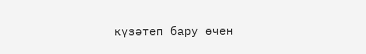күзәтеп бару өчен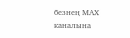безнең МАХ каналына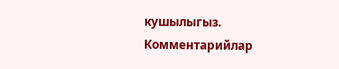кушылыгыз.
Комментарийлар